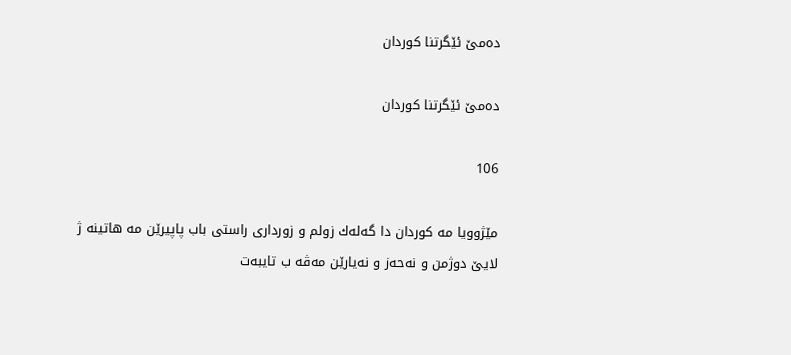ده‌مێ ئێگرتنا كوردان

ده‌مێ ئێگرتنا كوردان

106

مێژوویا مه‌ كوردان دا گه‌له‌ك زولم و زورداری راستی باب پاپیرێن مه‌ هاتینه‌ ژ لایێ دوژمن و نه‌حه‌ز و نه‌یارێن مه‌ڤه‌ ب تایبه‌ت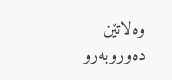وه‌لاتێن ده‌وروبه‌رو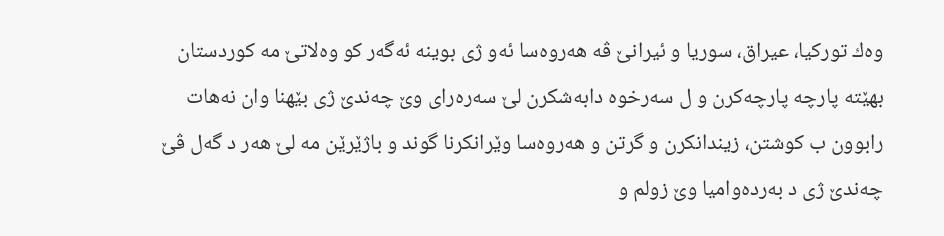وه‌ك توركیا، عیراق، سوریا و ئیرانێ ڤه‌ هه‌روه‌سا ئه‌و ژی بوینه‌ ئه‌گه‌ر كو وه‌لاتێ مه‌ كوردستان بهێته‌ پارچه‌ پارچه‌كرن و ل سه‌رخوه‌ دابه‌شكرن لێ سه‌ره‌رای وێ چه‌ندێ ژی بێهنا وان نه‌هات رابوون ب كوشتن، زیندانكرن و گرتن و هه‌روه‌سا وێرانكرنا گوند و باژێرێن مه‌ لێ هه‌ر د گه‌ل ڤێ چه‌ندێ ژی د به‌رده‌وامیا وێ زولم و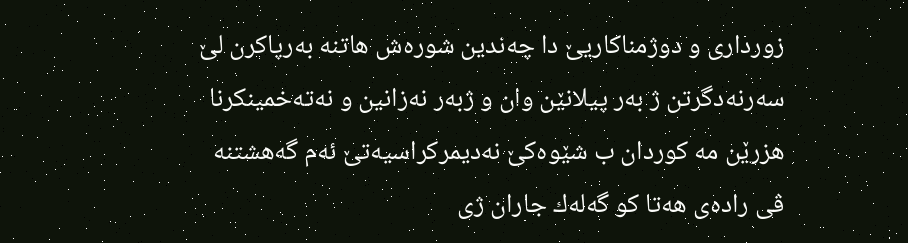زورداری و دوژمناكاریێ دا چه‌ندین شوره‌ش هاتنه‌ به‌رپاكرن لێ سه‌رنه‌دگرتن ژ به‌ر پیلانێن وان و ژبه‌ر نه‌زانین و نه‌ته‌خمینكرنا هزرێن مه‌ كوردان ب شێوه‌كێ نه‌دیمركراسیه‌تێ ئه‌م گه‌هشتنه‌ ڤی راده‌ی هه‌تا كو گه‌له‌ك جاران ژی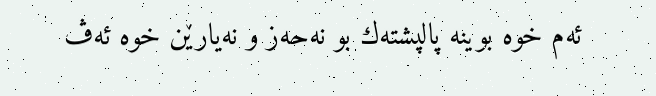ئه‌م خوه‌ بوینه‌ پالپشته‌ك بو نه‌حه‌ز و نه‌یارێن خوه‌ ئه‌ڤ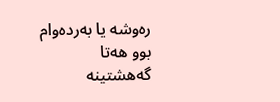ره‌وشه‌ یا به‌رده‌وام بوو هه‌تا گه‌هشتینه‌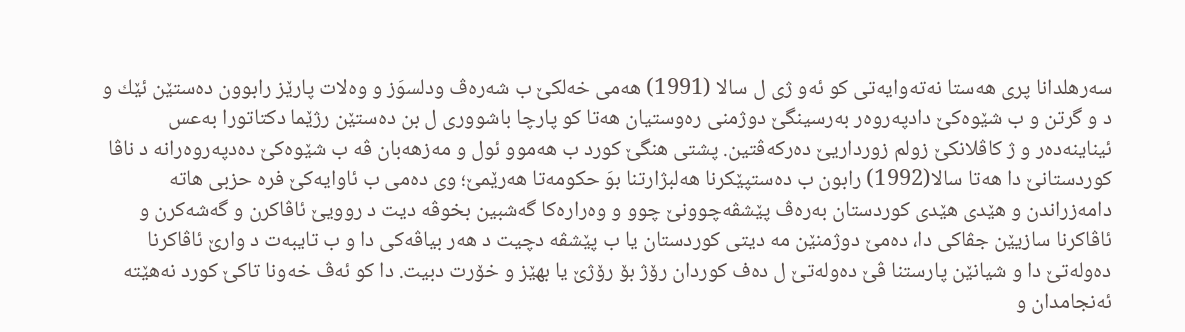سه‌رهلدانا پری هه‌ستا نه‌ته‌وایه‌تی كو ئه‌و ژی ل سالا (1991) هه‌می خه‌لكێ ب شه‌ره‌ڤ ودلسوَز و وه‌لات پارێز رابوون ده‌ستێن ئێك و د و گرتن و ب شێوه‌كێ دادپه‌روه‌ر به‌رسینگێ دوژمنی ره‌وستیان هه‌تا كو پارچا باشووری ل بن ده‌ستێن رژێما دكتاتورا به‌عس ئیناینه‌ده‌ر و ژ كاڤلانكێ زولم زورداریێ ده‌ركه‌ڤتین. پشتی هنگێ كورد ب هه‌موو ئول و مه‌زهه‌بان ڤه‌ ب شێوه‌كێ ده‌دپه‌روه‌رانه‌ د ناڤا كوردستانێ دا هه‌تا سالا(1992) رابون ب ده‌ستپێكرنا هه‌لبژارتنا بوَ حكومه‌تا هه‌رێمێ؛ وی ده‌می ب ئاوایه‌كێ فره‌ حزبی هاته‌ دامه‌زراندن و هێدی هێدی كوردستان به‌ره‌ڤ پێشڤه‌چوونێ چوو و وه‌راره‌كا گه‌شبین بخوڤه‌ دیت د روویێ ئاڤاكرن و گه‌شه‌كرن و ئاڤاكرنا سازیێن جڤاكی دا، ده‌مێ دوژمنێن مه‌ دیتی كوردستان یا ب پێشڤه‌ دچیت د هه‌ر بیاڤه‌كی دا و ب تایبه‌ت د وارێ ئاڤاكرنا ده‌وله‌تێ دا و شیانێن پارستنا ڤێ ده‌وله‌تێ ل ده‌ف كوردان رۆژ بۆ رۆژێ یا بهێز و خۆرت دبیت. دا كو ئه‌ڤ خه‌ونا تاكێ كورد نه‌هێته‌ ئه‌نجامدان و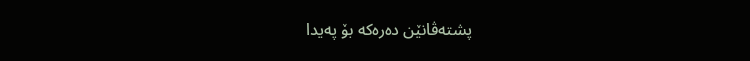پشته‌ڤانێن ده‌ره‌كه‌ بۆ په‌یدا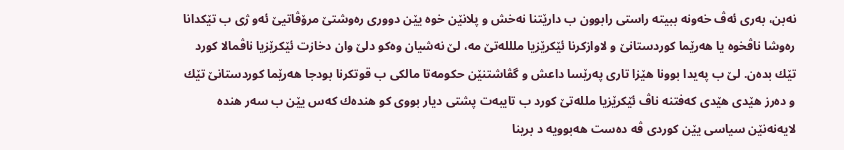نه‌بن، به‌ری ئه‌ڤ خه‌ونه‌ ببیته‌ راستی رابوون ب دارێتنا نه‌خش و پلانێن خوه‌ یێن دووری ره‌وشتێ مرۆڤاتیێ ئه‌و ژی ب تێكدانا ره‌وشا ناڤخوه‌ یا هه‌رێما كوردستانێ و لاوازكرنا ئێكرێزیا مللله‌تێ مه‌، لێ نه‌شیان وه‌كو دلێ وان دخازت ئێكرێزیا ناڤمالا كورد تێك بده‌ن. لێ ب په‌یدا بوونا هێزا تاری په‌رێسا داعش و گڤاشتنێن حكومه‌تا مالكی ب قوتكرنا بودجا هه‌رێما كوردستانێ تێك و ده‌رز هێدی هێدی كه‌فتنه‌ ناڤ ئێكرێزیا ملله‌تێ كورد ب تایبه‌ت پشتی دیار بووی كو هنده‌ك كه‌س یێن ب سه‌ر هنده‌ لایه‌نه‌نێن سیاسی یێن كوردی ڤه‌ ده‌ست هه‌بوویه‌ د برینا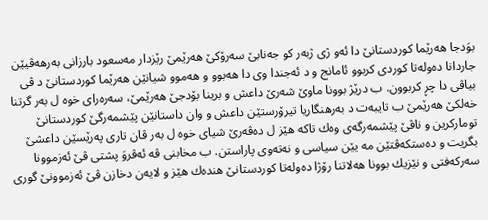بوَدجا هه‌رێما كوردستانێ دا ئه‌و ژی ژبه‌ر كو جه‌نابێ سه‌رۆكێ هه‌رێمێ رێزدار مه‌سعود بارزانی به‌رهه‌ڤیێن جاردانا ده‌وله‌تا كوردی كربوو ئامانج و د ئه‌جندا وی دا هه‌بوو و هه‌موو شیانێن هه‌رێما كوردستانێ د ڤی بیاڤی دا چڕ كربوون. ب درێژ بوونا ماوێ شه‌رێ داعش و برینا بۆدجێ هه‌رێمێ، سه‌ره‌رای خوه‌ ل به‌ر گرتنا خه‌لكێ هه‌رێمێ ب تایبه‌ت د به‌رهنگاریا تیرۆرستێن داعش و وان داستانێن پێشمه‌رگێ كوردستانێ توماركرین و ناڤێ پێشمه‌رگه‌ی وه‌ك تاكه‌ هێز ل ده‌ڤه‌رێ شیای خوه‌ ل به‌ر ڤان تاری په‌رێسێن داعشێ بگریت و ده‌ستكه‌ڤتێن مه‌ یێن سیاسی و نه‌ته‌وی پاراستن. ب مخابنی ڤه‌ ئه‌ڤروَ پشتی ڤێ ئه‌زموونا سه‌ركه‌فتی و نێزیك بوونا هه‌لاتنا رۆژا ده‌وله‌تا كوردستانێ هنده‌ك هێز و لایه‌ن دخازن ڤێ ئه‌زموونێ گوری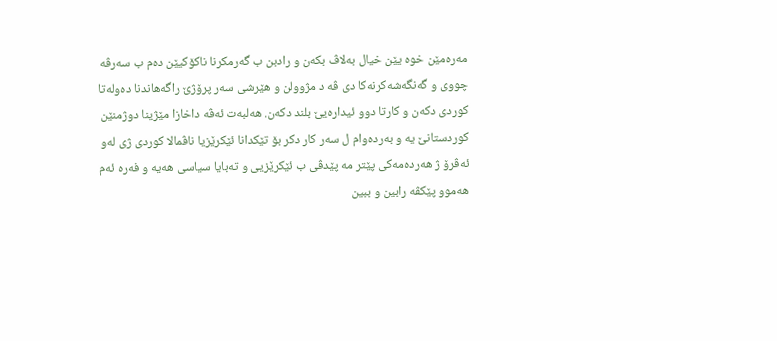مه‌ره‌مێن خوه‌ یێن خیال به‌لاڤ بكه‌ن و رادبن ب گه‌رمكرنا ناكۆكیێن ده‌م ب سه‌رڤه‌ چووی و گه‌نگه‌شه‌كرنه‌كا دی ڤه‌ د مژوولن و هێرشی سه‌ر پرۆژێ راگه‌هاندنا ده‌وله‌تا كوردی دكه‌ن و كارتا دوو ئیداره‌یێ بلند دكه‌ن. هه‌لبه‌ت ئه‌ڤه‌ داخازا مێژینا دوژمنێن كوردستانێ یه‌ و به‌رده‌وام ل سه‌ر كار دكر بۆ تێكدانا ئێكرێزیا ناڤمالا كوردی ژی له‌و ئه‌ڤرۆ ژ هه‌رده‌مه‌كی پێتر مه‌ پێدڤی ب ئێكرێزیی و ته‌بایا سیاسی هه‌یه‌ و فه‌ره‌ ئه‌م هه‌موو پێكڤه‌ رابین و ببین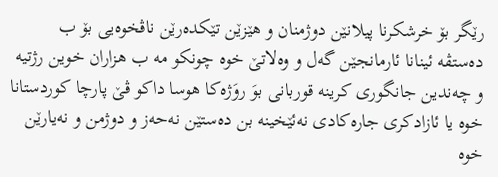رێگر بۆ خرشكرنا پیلانێن دوژمنان و هێزێن تێكده‌رێن ناڤخوه‌یی بۆ ب ده‌ستڤه‌ ئینانا ئارمانجێن گه‌ل و وه‌لاتێ خوه‌ چونكو مه‌ ب هزاران خوین رژتیه‌ و چه‌ندین جانگوری كرینه‌ قوربانی بوَ روَژه‌كا هوسا داكو ڤێ پارچا كوردستانا خوه‌ یا ئازادكری جاره‌كادی نه‌ئێخینه‌ بن ده‌ستێن نه‌حه‌ز و دوژمن و نه‌یارێن خوه‌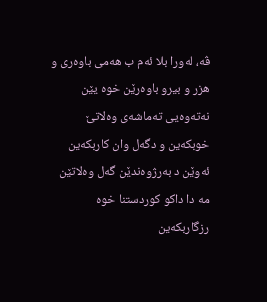ڤه‌، له‌ورا بلا ئه‌م ب هه‌می باوه‌ری و هزر و بیرو باوه‌رێن خوه‌ یێن نه‌ته‌وه‌یی ته‌ماشه‌ی وه‌لاتێ خوبكه‌ین و دگه‌ل وان كاربكه‌ین ئه‌وێن د به‌رژوه‌ندێن گه‌ل وه‌لاتێن مه‌ دا داكو كوردستنا خوه‌ رزگاربكه‌ین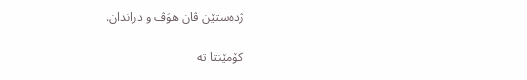ژده‌ستێن ڤان هوَڤ و دراندان.

کۆمێنتا تە